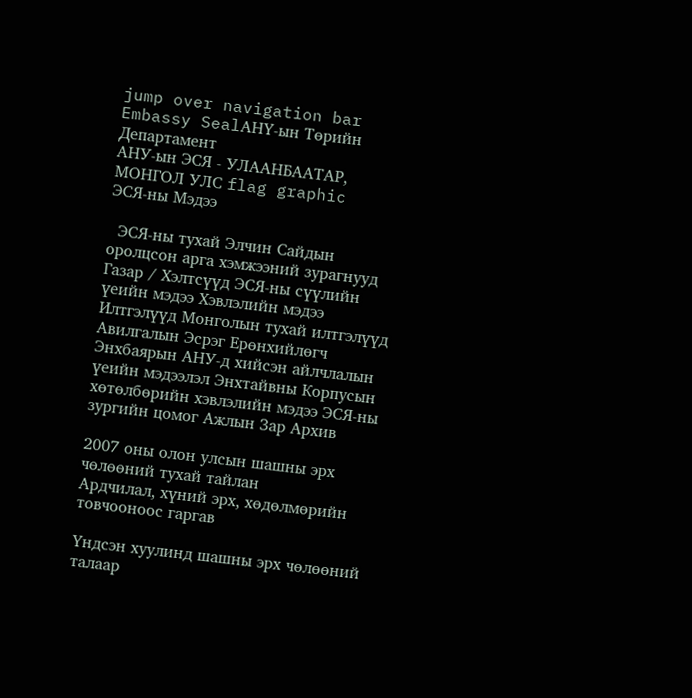jump over navigation bar
Embassy SealАНY-ын Төрийн Департамент
АНУ-ын ЭСЯ - УЛААНБААТАР, МОНГОЛ УЛС flag graphic
ЭСЯ-ны Мэдээ

  ЭСЯ-ны тухай Элчин Сайдын оролцсон арга хэмжээний зурагнууд Газар / Хэлтсүүд ЭСЯ-ны сүүлийн үеийн мэдээ Хэвлэлийн мэдээ Илтгэлүүд Монголын тухай илтгэлүүд Авилгалын Эсрэг Ерөнхийлөгч Энхбаярын АНУ-д хийсэн айлчлалын үеийн мэдээлэл Энхтайвны Корпусын хөтөлбөрийн хэвлэлийн мэдээ ЭСЯ-ны зургийн цомог Ажлын Зар Архив

2007 оны олон улсын шашны эрх чөлөөний тухай тайлан
Ардчилал, хүний эрх, хөдөлмөрийн товчооноос гаргав

Үндсэн хуулинд шашны эрх чөлөөний талаар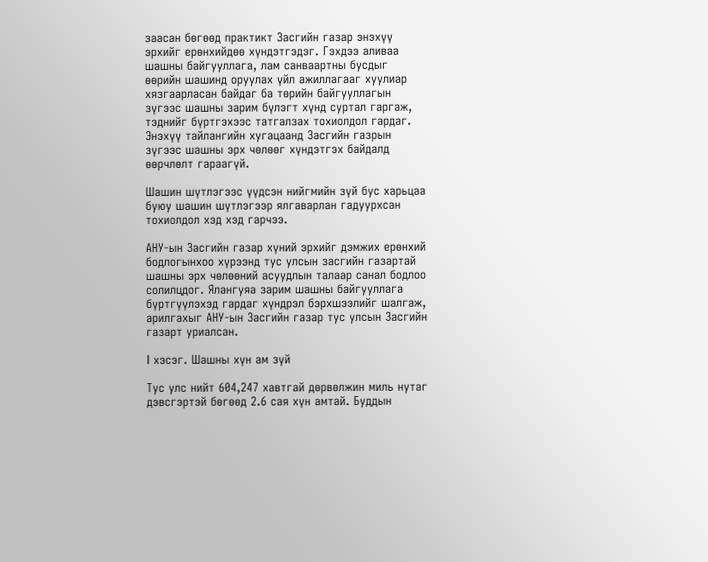заасан бөгөөд практикт Засгийн газар энэхүү эрхийг ерөнхийдөө хүндэтгэдэг. Гэхдээ аливаа шашны байгууллага, лам санваартны бусдыг өөрийн шашинд оруулах үйл ажиллагааг хуулиар хязгаарласан байдаг ба төрийн байгууллагын зүгээс шашны зарим бүлэгт хүнд суртал гаргаж, тэднийг бүртгэхээс татгалзах тохиолдол гардаг.
Энэхүү тайлангийн хугацаанд Засгийн газрын зүгээс шашны эрх чөлөөг хүндэтгэх байдалд өөрчлөлт гараагүй.

Шашин шүтлэгээс үүдсэн нийгмийн зүй бус харьцаа буюу шашин шүтлэгээр ялгаварлан гадуурхсан тохиолдол хэд хэд гарчээ.

АНУ-ын Засгийн газар хүний эрхийг дэмжих ерөнхий бодлогынхоо хүрээнд тус улсын засгийн газартай шашны эрх чөлөөний асуудлын талаар санал бодлоо солилцдог. Ялангуяа зарим шашны байгууллага бүртгүүлэхэд гардаг хүндрэл бэрхшээлийг шалгаж, арилгахыг АНУ-ын Засгийн газар тус улсын Засгийн газарт уриалсан.

I хэсэг. Шашны хүн ам зүй

Тус улс нийт 604,247 хавтгай дөрвөлжин миль нутаг дэвсгэртэй бөгөөд 2.6 сая хүн амтай. Буддын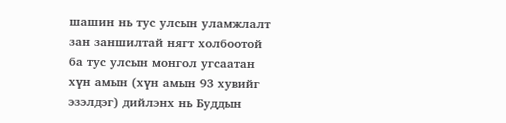шашин нь тус улсын уламжлалт зан заншилтай нягт холбоотой ба тус улсын монгол угсаатан хүн амын (хүн амын 93 хувийг эзэлдэг) дийлэнх нь Буддын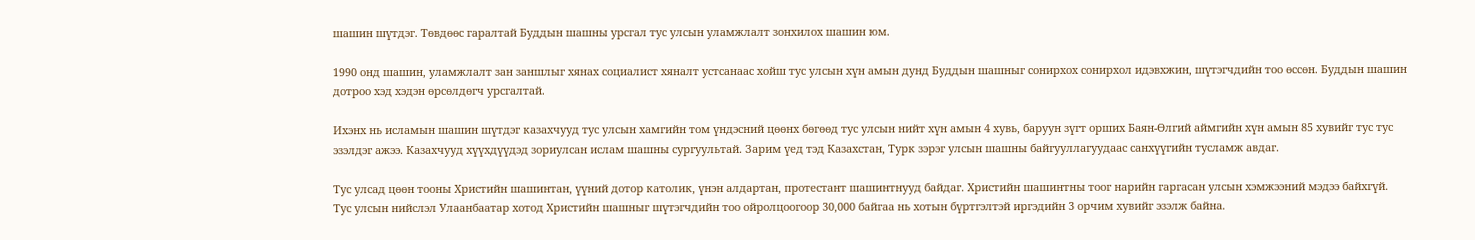шашин шүтдэг. Төвдөөс гаралтай Буддын шашны урсгал тус улсын уламжлалт зонхилох шашин юм.

1990 онд шашин, уламжлалт зан заншлыг хянах социалист хяналт устсанаас хойш тус улсын хүн амын дунд Буддын шашныг сонирхох сонирхол идэвхжин, шүтэгчдийн тоо өссөн. Буддын шашин дотроо хэд хэдэн өрсөлдөгч урсгалтай.

Ихэнх нь исламын шашин шүтдэг казахчууд тус улсын хамгийн том үндэсний цөөнх бөгөөд тус улсын нийт хүн амын 4 хувь, баруун зүгт орших Баян-Өлгий аймгийн хүн амын 85 хувийг тус тус эзэлдэг ажээ. Казахчууд хүүхдүүдэд зориулсан ислам шашны сургуультай. Зарим үед тэд Казахстан, Турк зэрэг улсын шашны байгууллагуудаас санхүүгийн тусламж авдаг.

Тус улсад цөөн тооны Христийн шашинтан, үүний дотор католик, үнэн алдартан, протестант шашинтнууд байдаг. Христийн шашинтны тоог нарийн гаргасан улсын хэмжээний мэдээ байхгүй. Тус улсын нийслэл Улаанбаатар хотод Христийн шашныг шүтэгчдийн тоо ойролцоогоор 30,000 байгаа нь хотын бүртгэлтэй иргэдийн 3 орчим хувийг эзэлж байна.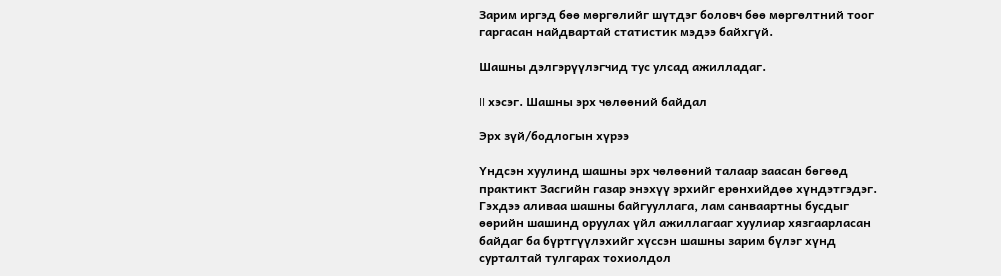Зарим иргэд бөө мөргөлийг шүтдэг боловч бөө мөргөлтний тоог гаргасан найдвартай статистик мэдээ байхгүй.

Шашны дэлгэрүүлэгчид тус улсад ажилладаг.

II хэсэг. Шашны эрх чөлөөний байдал

Эрх зүй/бодлогын хүрээ

Үндсэн хуулинд шашны эрх чөлөөний талаар заасан бөгөөд практикт Засгийн газар энэхүү эрхийг ерөнхийдөө хүндэтгэдэг. Гэхдээ аливаа шашны байгууллага, лам санваартны бусдыг өөрийн шашинд оруулах үйл ажиллагааг хуулиар хязгаарласан байдаг ба бүртгүүлэхийг хүссэн шашны зарим бүлэг хүнд сурталтай тулгарах тохиолдол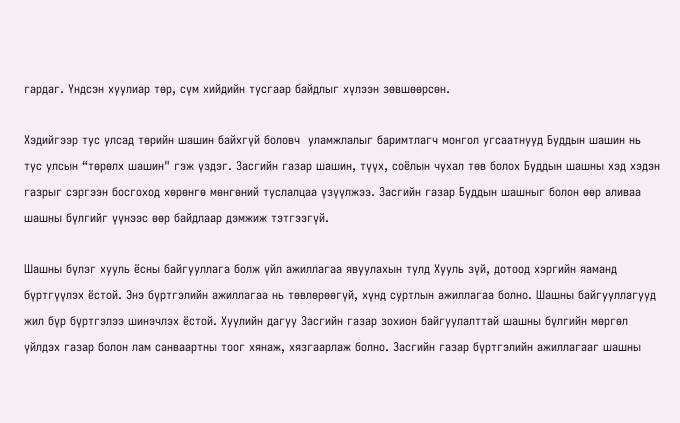гардаг. Үндсэн хуулиар төр, сүм хийдийн тусгаар байдлыг хүлээн зөвшөөрсөн.

Хэдийгээр тус улсад төрийн шашин байхгүй боловч  уламжлалыг баримтлагч монгол угсаатнууд Буддын шашин нь тус улсын “төрөлх шашин" гэж үздэг. Засгийн газар шашин, түүх, соёлын чухал төв болох Буддын шашны хэд хэдэн газрыг сэргээн босгоход хөрөнгө мөнгөний туслалцаа үзүүлжээ. Засгийн газар Буддын шашныг болон өөр аливаа шашны бүлгийг үүнээс өөр байдлаар дэмжиж тэтгээгүй.

Шашны бүлэг хууль ёсны байгууллага болж үйл ажиллагаа явуулахын тулд Хууль зүй, дотоод хэргийн яаманд бүртгүүлэх ёстой. Энэ бүртгэлийн ажиллагаа нь төвлөрөөгүй, хүнд суртлын ажиллагаа болно. Шашны байгууллагууд жил бүр бүртгэлээ шинэчлэх ёстой. Хуулийн дагуу Засгийн газар зохион байгуулалттай шашны бүлгийн мөргөл үйлдэх газар болон лам санваартны тоог хянаж, хязгаарлаж болно. Засгийн газар бүртгэлийн ажиллагааг шашны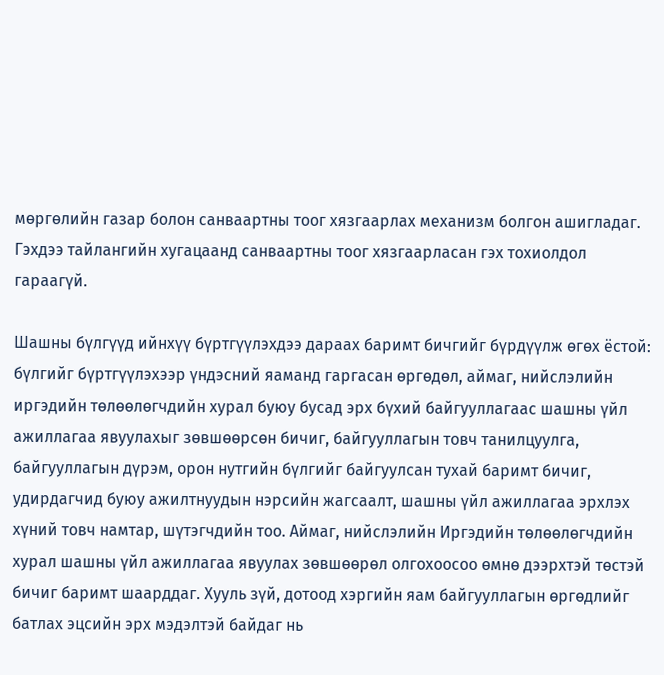мөргөлийн газар болон санваартны тоог хязгаарлах механизм болгон ашигладаг. Гэхдээ тайлангийн хугацаанд санваартны тоог хязгаарласан гэх тохиолдол гараагүй.

Шашны бүлгүүд ийнхүү бүртгүүлэхдээ дараах баримт бичгийг бүрдүүлж өгөх ёстой: бүлгийг бүртгүүлэхээр үндэсний яаманд гаргасан өргөдөл, аймаг, нийслэлийн иргэдийн төлөөлөгчдийн хурал буюу бусад эрх бүхий байгууллагаас шашны үйл ажиллагаа явуулахыг зөвшөөрсөн бичиг, байгууллагын товч танилцуулга, байгууллагын дүрэм, орон нутгийн бүлгийг байгуулсан тухай баримт бичиг, удирдагчид буюу ажилтнуудын нэрсийн жагсаалт, шашны үйл ажиллагаа эрхлэх хүний товч намтар, шүтэгчдийн тоо. Аймаг, нийслэлийн Иргэдийн төлөөлөгчдийн хурал шашны үйл ажиллагаа явуулах зөвшөөрөл олгохоосоо өмнө дээрхтэй төстэй бичиг баримт шаарддаг. Хууль зүй, дотоод хэргийн яам байгууллагын өргөдлийг батлах эцсийн эрх мэдэлтэй байдаг нь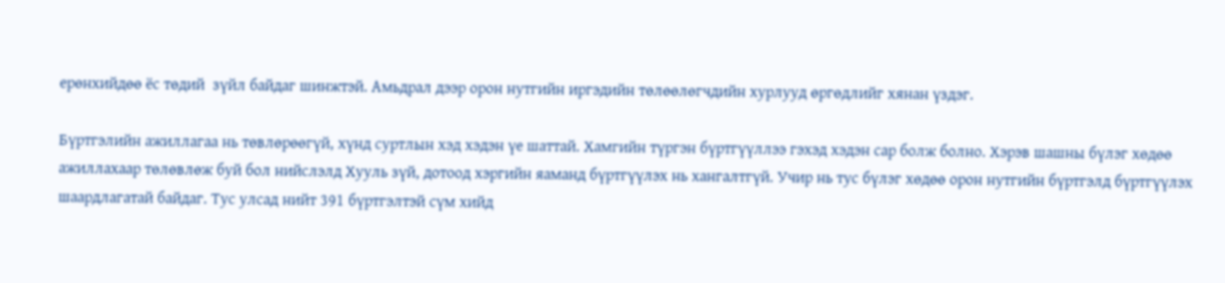ерөнхийдөө ёс төдий  зүйл байдаг шинжтэй. Амьдрал дээр орон нутгийн иргэдийн төлөөлөгчдийн хурлууд өргөдлийг хянан үздэг.

Бүртгэлийн ажиллагаа нь төвлөрөөгүй, хүнд суртлын хэд хэдэн үе шаттай. Хамгийн түргэн бүртгүүллээ гэхэд хэдэн сар болж болно. Хэрэв шашны бүлэг хөдөө ажиллахаар төлөвлөж буй бол нийслэлд Хууль зүй, дотоод хэргийн яаманд бүртгүүлэх нь хангалтгүй. Учир нь тус бүлэг хөдөө орон нутгийн бүртгэлд бүртгүүлэх шаардлагатай байдаг. Тус улсад нийт 391 бүртгэлтэй сүм хийд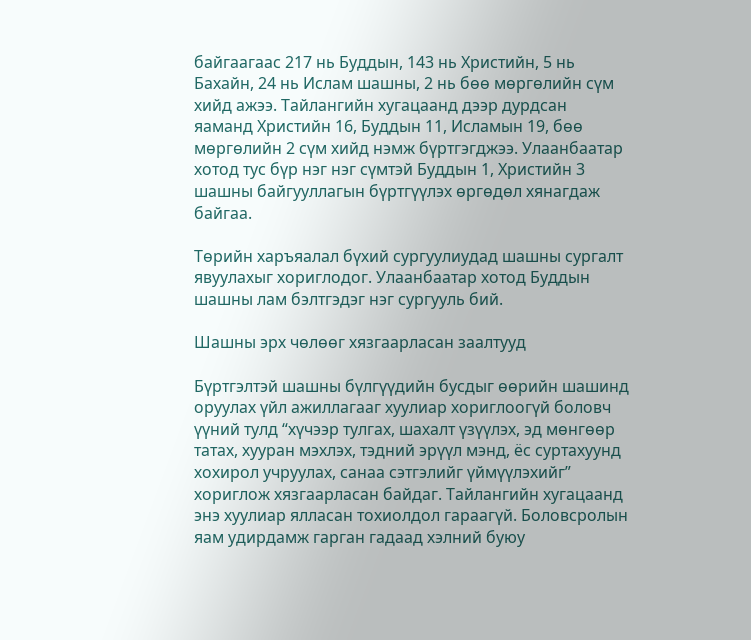байгаагаас 217 нь Буддын, 143 нь Христийн, 5 нь Бахайн, 24 нь Ислам шашны, 2 нь бөө мөргөлийн сүм хийд ажээ. Тайлангийн хугацаанд дээр дурдсан яаманд Христийн 16, Буддын 11, Исламын 19, бөө мөргөлийн 2 сүм хийд нэмж бүртгэгджээ. Улаанбаатар хотод тус бүр нэг нэг сүмтэй Буддын 1, Христийн 3 шашны байгууллагын бүртгүүлэх өргөдөл хянагдаж байгаа.

Төрийн харъяалал бүхий сургуулиудад шашны сургалт явуулахыг хориглодог. Улаанбаатар хотод Буддын шашны лам бэлтгэдэг нэг сургууль бий.

Шашны эрх чөлөөг хязгаарласан заалтууд

Бүртгэлтэй шашны бүлгүүдийн бусдыг өөрийн шашинд оруулах үйл ажиллагааг хуулиар хориглоогүй боловч үүний тулд “хүчээр тулгах, шахалт үзүүлэх, эд мөнгөөр татах, хууран мэхлэх, тэдний эрүүл мэнд, ёс суртахуунд хохирол учруулах, санаа сэтгэлийг үймүүлэхийг” хориглож хязгаарласан байдаг. Тайлангийн хугацаанд энэ хуулиар ялласан тохиолдол гараагүй. Боловсролын яам удирдамж гарган гадаад хэлний буюу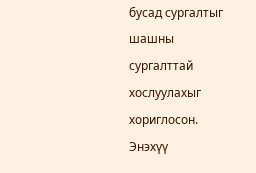бусад сургалтыг шашны сургалттай хослуулахыг хориглосон. Энэхүү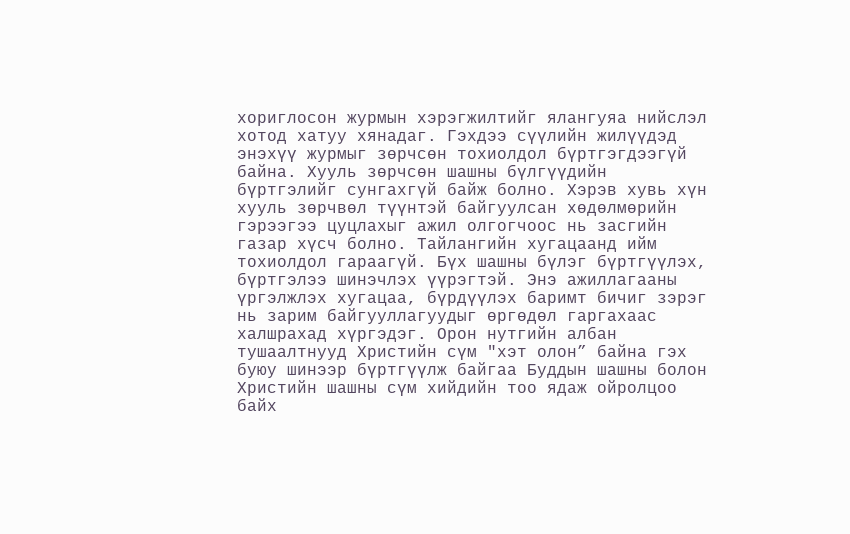хориглосон журмын хэрэгжилтийг ялангуяа нийслэл хотод хатуу хянадаг. Гэхдээ сүүлийн жилүүдэд энэхүү журмыг зөрчсөн тохиолдол бүртгэгдээгүй байна. Хууль зөрчсөн шашны бүлгүүдийн бүртгэлийг сунгахгүй байж болно. Хэрэв хувь хүн хууль зөрчвөл түүнтэй байгуулсан хөдөлмөрийн гэрээгээ цуцлахыг ажил олгогчоос нь засгийн газар хүсч болно. Тайлангийн хугацаанд ийм тохиолдол гараагүй. Бүх шашны бүлэг бүртгүүлэх, бүртгэлээ шинэчлэх үүрэгтэй. Энэ ажиллагааны үргэлжлэх хугацаа, бүрдүүлэх баримт бичиг зэрэг нь зарим байгууллагуудыг өргөдөл гаргахаас халшрахад хүргэдэг. Орон нутгийн албан тушаалтнууд Христийн сүм "хэт олон” байна гэх буюу шинээр бүртгүүлж байгаа Буддын шашны болон Христийн шашны сүм хийдийн тоо ядаж ойролцоо байх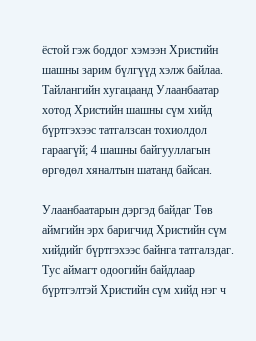ёстой гэж боддог хэмээн Христийн шашны зарим бүлгүүд хэлж байлаа. Тайлангийн хугацаанд Улаанбаатар хотод Христийн шашны сүм хийд бүртгэхээс татгалзсан тохиолдол гараагүй; 4 шашны байгууллагын өргөдөл хяналтын шатанд байсан.

Улаанбаатарын дэргэд байдаг Төв аймгийн эрх баригчид Христийн сүм хийдийг бүртгэхээс байнга татгалздаг. Тус аймагт одоогийн байдлаар бүртгэлтэй Христийн сүм хийд нэг ч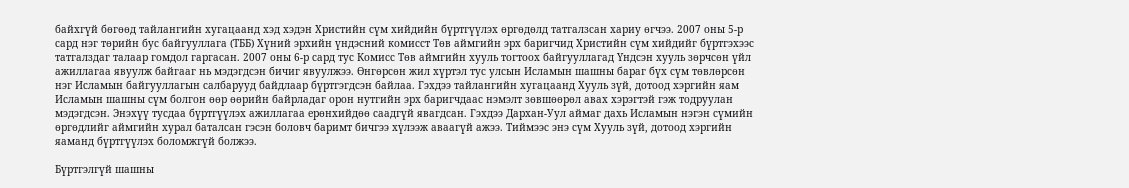байхгүй бөгөөд тайлангийн хугацаанд хэд хэдэн Христийн сүм хийдийн бүртгүүлэх өргөдөлд татгалзсан хариу өгчээ. 2007 оны 5-р сард нэг төрийн бус байгууллага (ТББ) Хүний эрхийн үндэсний комисст Төв аймгийн эрх баригчид Христийн сүм хийдийг бүртгэхээс татгалздаг талаар гомдол гаргасан. 2007 оны 6-р сард тус Комисс Төв аймгийн хууль тогтоох байгууллагад Үндсэн хууль зөрчсөн үйл ажиллагаа явуулж байгааг нь мэдэгдсэн бичиг явуулжээ. Өнгөрсөн жил хүртэл тус улсын Исламын шашны бараг бүх сүм төвлөрсөн нэг Исламын байгууллагын салбарууд байдлаар бүртгэгдсэн байлаа. Гэхдээ тайлангийн хугацаанд Хууль зүй, дотоод хэргийн яам Исламын шашны сүм болгон өөр өөрийн байрладаг орон нутгийн эрх баригчдаас нэмэлт зөвшөөрөл авах хэрэгтэй гэж тодруулан мэдэгдсэн. Энэхүү тусдаа бүртгүүлэх ажиллагаа ерөнхийдөө саадгүй явагдсан. Гэхдээ Дархан-Уул аймаг дахь Исламын нэгэн сүмийн өргөдлийг аймгийн хурал баталсан гэсэн боловч баримт бичгээ хүлээж аваагүй ажээ. Тиймээс энэ сүм Хууль зүй, дотоод хэргийн яаманд бүртгүүлэх боломжгүй болжээ.

Бүртгэлгүй шашны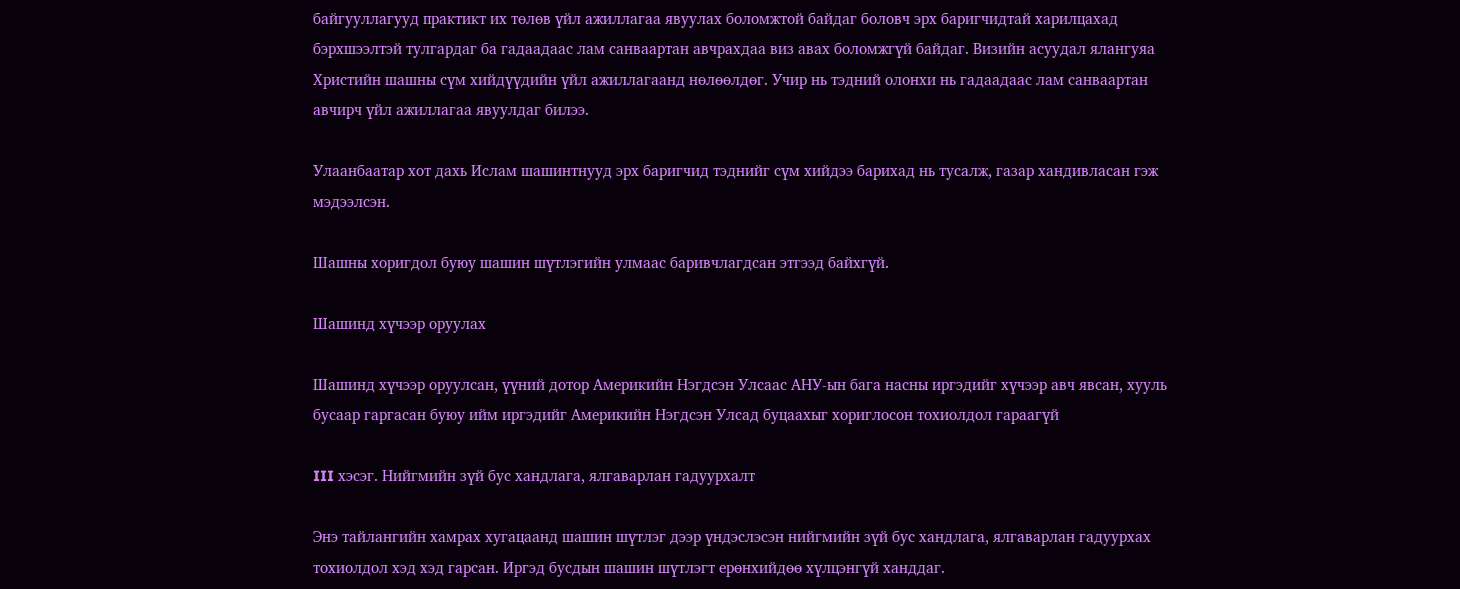байгууллагууд практикт их төлөв үйл ажиллагаа явуулах боломжтой байдаг боловч эрх баригчидтай харилцахад бэрхшээлтэй тулгардаг ба гадаадаас лам санваартан авчрахдаа виз авах боломжгүй байдаг. Визийн асуудал ялангуяа Христийн шашны сүм хийдүүдийн үйл ажиллагаанд нөлөөлдөг. Учир нь тэдний олонхи нь гадаадаас лам санваартан авчирч үйл ажиллагаа явуулдаг билээ.

Улаанбаатар хот дахь Ислам шашинтнууд эрх баригчид тэднийг сүм хийдээ барихад нь тусалж, газар хандивласан гэж мэдээлсэн.

Шашны хоригдол буюу шашин шүтлэгийн улмаас баривчлагдсан этгээд байхгүй.

Шашинд хүчээр оруулах

Шашинд хүчээр оруулсан, үүний дотор Америкийн Нэгдсэн Улсаас АНУ-ын бага насны иргэдийг хүчээр авч явсан, хууль бусаар гаргасан буюу ийм иргэдийг Америкийн Нэгдсэн Улсад буцаахыг хориглосон тохиолдол гараагүй

III хэсэг. Нийгмийн зүй бус хандлага, ялгаварлан гадуурхалт

Энэ тайлангийн хамрах хугацаанд шашин шүтлэг дээр үндэслэсэн нийгмийн зүй бус хандлага, ялгаварлан гадуурхах тохиолдол хэд хэд гарсан. Иргэд бусдын шашин шүтлэгт ерөнхийдөө хүлцэнгүй ханддаг.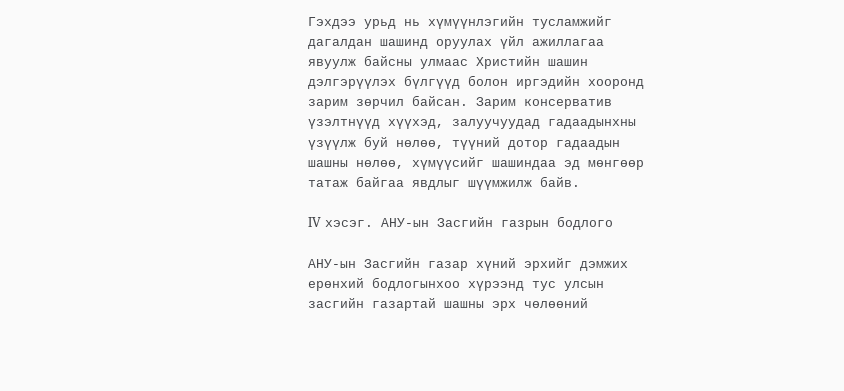Гэхдээ урьд нь хүмүүнлэгийн тусламжийг дагалдан шашинд оруулах үйл ажиллагаа явуулж байсны улмаас Христийн шашин дэлгэрүүлэх бүлгүүд болон иргэдийн хооронд зарим зөрчил байсан. Зарим консерватив үзэлтнүүд хүүхэд, залуучуудад гадаадынхны үзүүлж буй нөлөө, түүний дотор гадаадын шашны нөлөө, хүмүүсийг шашиндаа эд мөнгөөр татаж байгаа явдлыг шүүмжилж байв.

IV хэсэг. АНУ-ын Засгийн газрын бодлого

АНУ-ын Засгийн газар хүний эрхийг дэмжих ерөнхий бодлогынхоо хүрээнд тус улсын засгийн газартай шашны эрх чөлөөний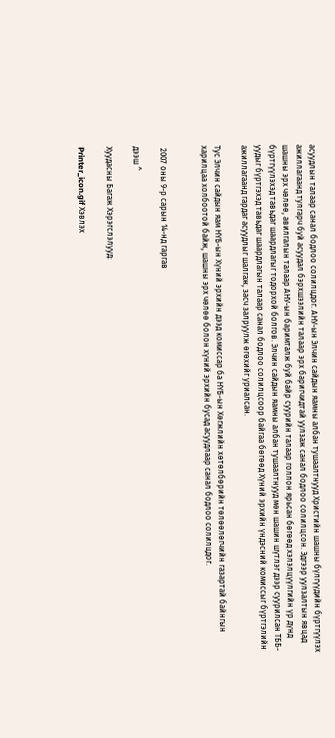асуудлын талаар санал бодлоо солилцдог. АНУ-ын Элчин сайдын яамны албан тушаалтнууд Христийн шашны бүлгүүдийн бүртгүүлэх ажиллагаанд тулгарч буй асуудал бэрхшээлийн талаар эрх баригчидтай уулзаж санал бодлоо солилцсон. Эдгээр уулзалтын явцад шашны эрх чөлөө, авилгалын талаар АНУ-ын баримталж буй байр суурийн талаар голлон ярьсан бөгөөд хэлэлцүүлгийн үр дүнд бүртгүүлэхэд тавьдаг шаардлагыг тодорхой болгов. Элчин сайдын яамны албан тушаалтнууд мөн шашин шүтлэг дээр суурилсан ТББ-уудыг бүртгэхэд тавьдаг шаардлагын талаар санал бодлоо солилцсоор байгаа бөгөөд Хүний эрхийн үндэсний комиссыг бүртгэлийн ажиллагаанд гардаг асуудлыг шалгаж, засч залруулж өгөхийг уриалсан.

Тус Элчин сайдын яам НҮБ-ын Хүний эрхийн дээд комиссар ба НҮБ-ын Хөгжлийн хөтөлбөрийн төлөөлөгчийн газартай байнгын харилцаа холбоотой байж, шашны эрх чөлөө болон хүний эрхийн бусад асуудлаар санал бодлоо солилцдог.


 2007 оны 9-р сарын 14-нд гаргав

дээш ^

Хyyдасны Багаж Хэрэгслэлyyд:

Printer_icon.gif Хэвлэх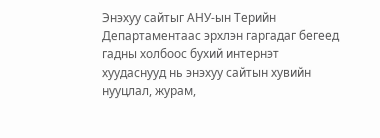Энэхyy сайтыг АНУ-ын Тeрийн Департаментаас эрхлэн гаргадаг бeгeeд гадны холбоос бyхий интернэт хуудаснууд нь энэхyy сайтын хувийн нууцлал, журам,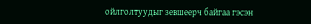ойлголтуудыг зeвшeeрч байгаа гэсэн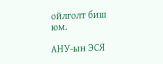ойлголт биш юм.

АНУ-ын ЭСЯ